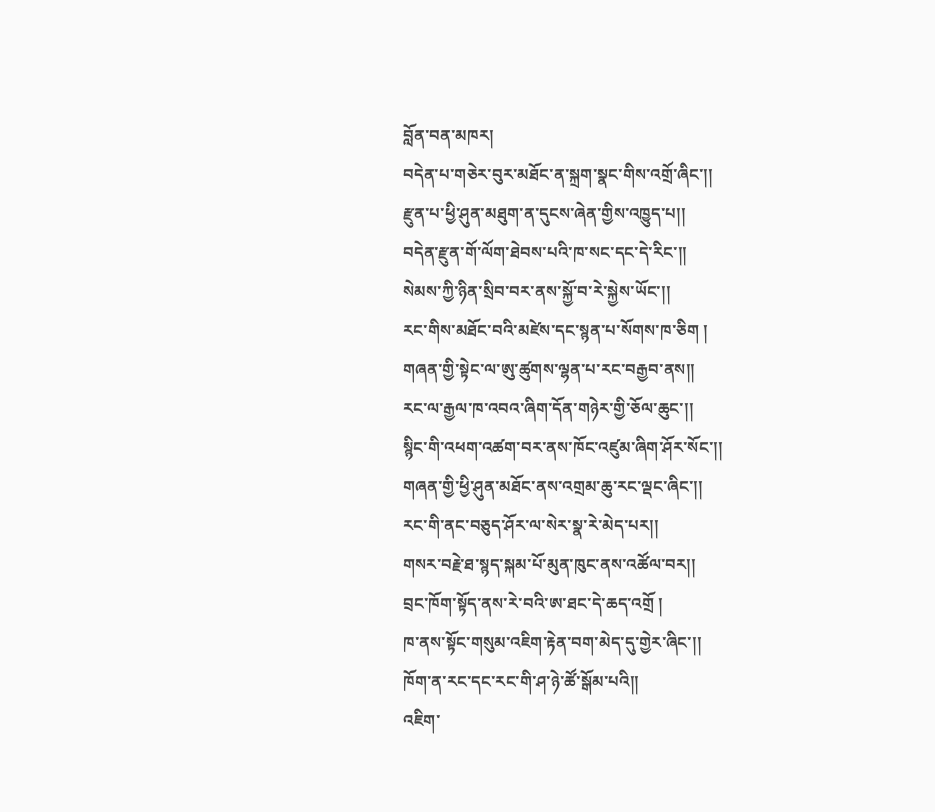བློན་བན་མཁར།
བདེན་པ་གཅེར་བུར་མཐོང་ན་སྐྲག་སྣང་གིས་འགྲོ་ཞིང་།།
རྫུན་པ་ཕྱི་ཤུན་མཐུག་ན་དུངས་ཞེན་གྱིས་འཁྱུད་པ།།
བདེན་རྫུན་གོ་ལོག་ཐེབས་པའི་ཁ་སང་དང་དེ་རིང་།།
སེམས་ཀྱི་ཉིན་སྲིབ་བར་ནས་སྐྱོ་བ་རེ་སྐྱེས་ཡོང་།།
རང་གིས་མཐོང་བའི་མཛེས་དང་སྙན་པ་སོགས་ཁ་ཅིག །
གཞན་གྱི་སྟེང་ལ་ཨུ་ཚུགས་ལྷན་པ་རང་བརྒྱབ་ནས།།
རང་ལ་རྒྱལ་ཁ་འབའ་ཞིག་དོན་གཉེར་གྱི་ཅོལ་ཆུང་།།
སྙིང་གི་འཕག་འཚག་བར་ནས་ཁོང་འཛུམ་ཞིག་ཤོར་སོང་།།
གཞན་གྱི་ཕྱི་ཤུན་མཐོང་ནས་འགྲམ་ཆུ་རང་ལྡང་ཞིང་།།
རང་གི་ནང་བཅུད་ཤོར་ལ་སེར་སྣ་རེ་མེད་པར།།
གསར་བརྗེ་ཐ་སྙད་སྐམ་པོ་མུན་ཁུང་ནས་འཚོལ་བར།།
བྲང་ཁོག་སྟོད་ནས་རེ་བའི་ཨ་ཐང་དེ་ཆད་འགྲོ །
ཁ་ནས་སྟོང་གསུམ་འཇིག་རྟེན་བག་མེད་དུ་གྱེར་ཞིང་།།
ཁོག་ན་རང་དང་རང་གི་ཤ་ཉེ་ཚོ་སྒོམ་པའི།།
འཇིག་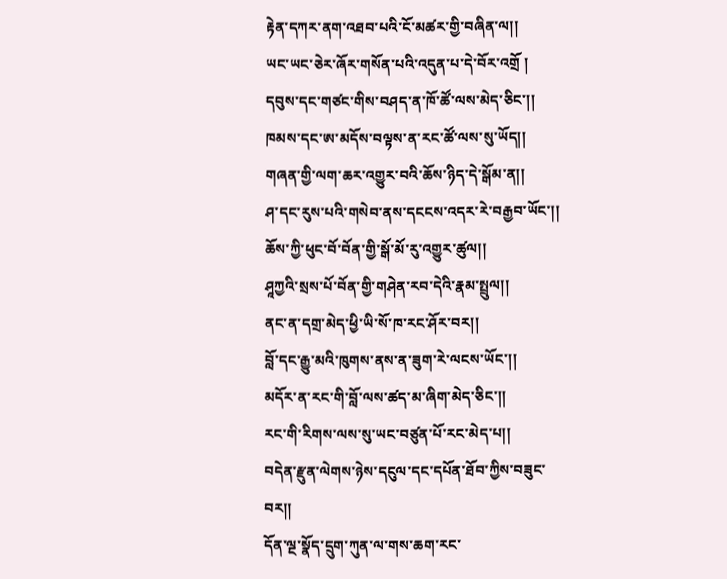རྟེན་དཀར་ནག་འཐབ་པའི་ངོ་མཚར་གྱི་བཞིན་ལ།།
ཡང་ཡང་ཅེར་ཞོར་གསོན་པའི་འདུན་པ་དེ་བོར་འགྲོ །
དབུས་དང་གཙང་གིས་བཤད་ན་ཁོ་ཚོ་ལས་མེད་ཅིང་།།
ཁམས་དང་ཨ་མདོས་བལྟས་ན་རང་ཚོ་ལས་སུ་ཡོད།།
གཞན་གྱི་ལག་ཆར་འགྱུར་བའི་ཆོས་ཉིད་དེ་སྒོམ་ན།།
ཤ་དང་རུས་པའི་གསེབ་ནས་དངངས་འདར་རེ་བརྒྱབ་ཡོང་།།
ཆོས་ཀྱི་ཕུང་བོ་བོན་གྱི་སྒོ་མོ་རུ་འགྱུར་ཚུལ།།
ཤཱཀྱའི་སྲས་པོ་བོན་གྱི་གཤེན་རབ་དེའི་རྣམ་སྤྲུལ།།
ནང་ན་དགྲ་མེད་ཕྱི་ཡི་སོ་ཁ་རང་ཤོར་བར།།
བློ་དང་རྒྱུ་མའི་ཁུགས་ནས་ན་ཟུག་རེ་ལངས་ཡོང་།།
མདོར་ན་རང་གི་བློ་ལས་ཚད་མ་ཞིག་མེད་ཅིང་།།
རང་གི་རིགས་ལས་སུ་ཡང་བཙུན་པོ་རང་མེད་པ།།
བདེན་རྫུན་ལེགས་ཉེས་དངུལ་དང་དཔོན་ཐོབ་ཀྱིས་བཟུང་བར།།
དོན་ལྔ་སྣོད་དྲུག་ཀུན་ལ་གས་ཆག་རང་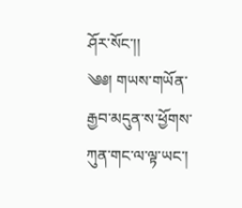ཤོར་སོང་།།
༄༅། གཡས་གཡོན་རྒྱབ་མདུན་ས་ཕྱོགས་ཀུན་གང་ལ་ལྟ་ཡང་།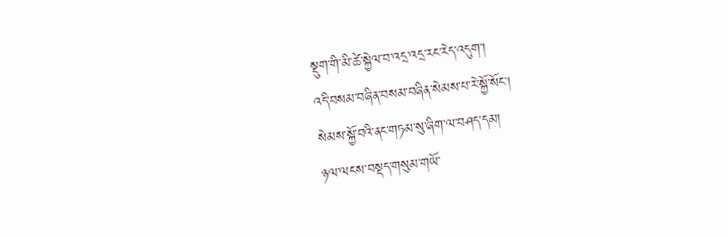སྡུག་གི་མི་ཚེ་སྐྱེལ་བ་འདྲ་འདྲ་རང་རེད་འདུག་།
འདི་བསམ་བཞིན་བསམ་བཞིན་སེམས་པ་རེ་སྐྱོ་སོང།
སེམས་སྐྱོ་བའི་ནང་གཏམ་སུ་ཞིག་ལ་བཤད་དམ།
ཉལ་ལངས་བསྡད་གསུམ་གཡོ་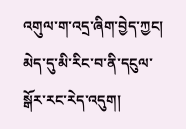འགུལ་ག་འདྲ་ཞིག་བྱེད་ཀྱང།
མེད་དུ་མི་རིང་བ་ནི་དངུལ་སྒོར་རང་རེད་འདུག།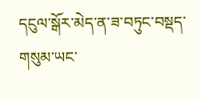དངུལ་སྒོར་མེད་ན་ཟ་བཏུང་བསྡད་གསུམ་ཡང་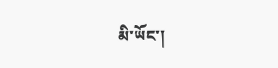མི་ཡོང་།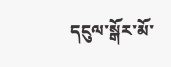དངུལ་སྒོར་མོ་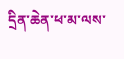དྲིན་ཆེན་ཕ་མ་ལས་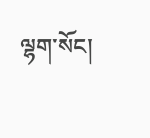ལྷག་སོང།